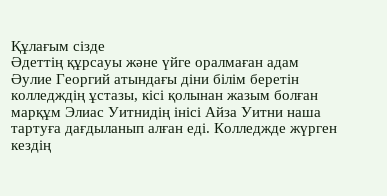Құлағым сізде
Әдеттің құрсауы және үйге оралмаған адам
Әулие Георгий атындағы діни білім беретін колледждің ұстазы, кісі қолынан жазым болған марқұм Элиас Уитнидің інісі Айза Уитни наша тартуға дағдыланып алған еді. Колледжде жүрген кездің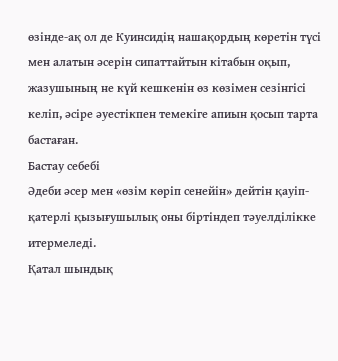өзінде-ақ ол де Куинсидің нашақордың көретін түсі мен алатын әсерін сипаттайтын кітабын оқып, жазушының не күй кешкенін өз көзімен сезінгісі келіп, әсіре әуестікпен темекіге апиын қосып тарта бастаған.
Бастау себебі
Әдеби әсер мен «өзім көріп сенейін» дейтін қауіп-қатерлі қызығушылық оны біртіндеп тәуелділікке итермеледі.
Қатал шындық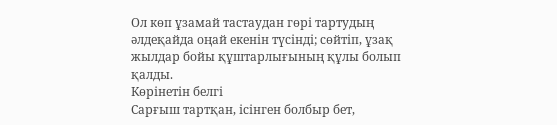Ол көп ұзамай тастаудан гөрі тартудың әлдеқайда оңай екенін түсінді; сөйтіп, ұзақ жылдар бойы құштарлығының құлы болып қалды.
Көрінетін белгі
Сарғыш тартқан, ісінген болбыр бет,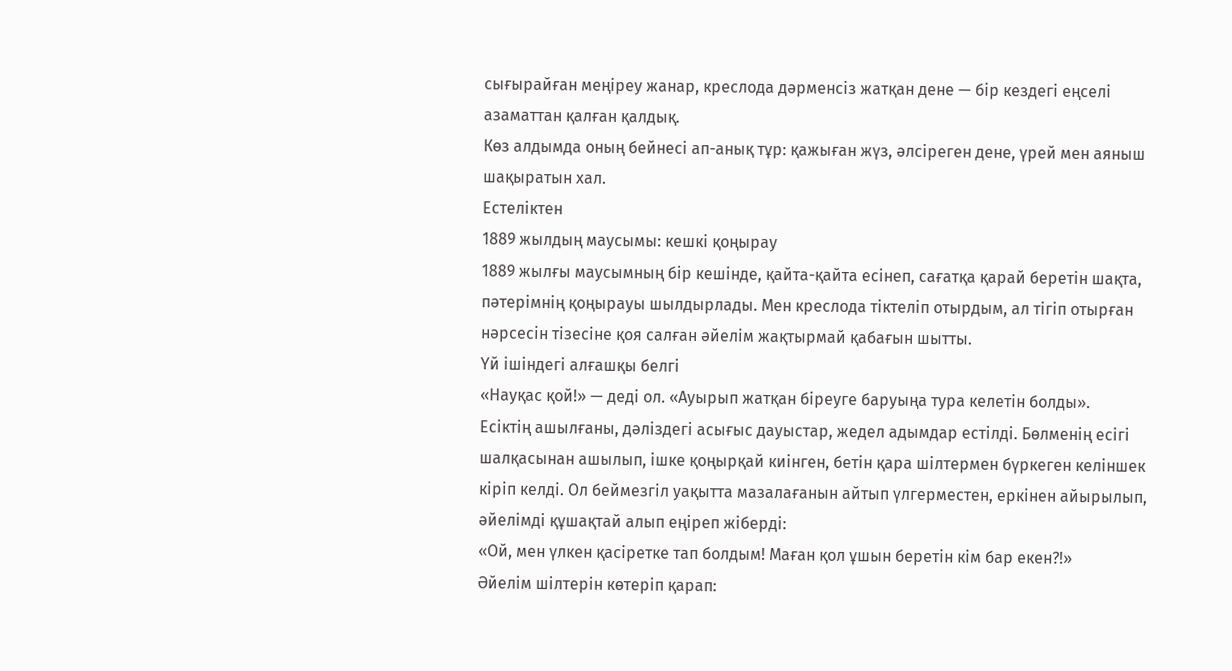сығырайған меңіреу жанар, креслода дәрменсіз жатқан дене — бір кездегі еңселі азаматтан қалған қалдық.
Көз алдымда оның бейнесі ап-анық тұр: қажыған жүз, әлсіреген дене, үрей мен аяныш шақыратын хал.
Естеліктен
1889 жылдың маусымы: кешкі қоңырау
1889 жылғы маусымның бір кешінде, қайта-қайта есінеп, сағатқа қарай беретін шақта, пәтерімнің қоңырауы шылдырлады. Мен креслода тіктеліп отырдым, ал тігіп отырған нәрсесін тізесіне қоя салған әйелім жақтырмай қабағын шытты.
Үй ішіндегі алғашқы белгі
«Науқас қой!» — деді ол. «Ауырып жатқан біреуге баруыңа тура келетін болды».
Есіктің ашылғаны, дәліздегі асығыс дауыстар, жедел адымдар естілді. Бөлменің есігі шалқасынан ашылып, ішке қоңырқай киінген, бетін қара шілтермен бүркеген келіншек кіріп келді. Ол беймезгіл уақытта мазалағанын айтып үлгерместен, еркінен айырылып, әйелімді құшақтай алып еңіреп жіберді:
«Ой, мен үлкен қасіретке тап болдым! Маған қол ұшын беретін кім бар екен?!»
Әйелім шілтерін көтеріп қарап: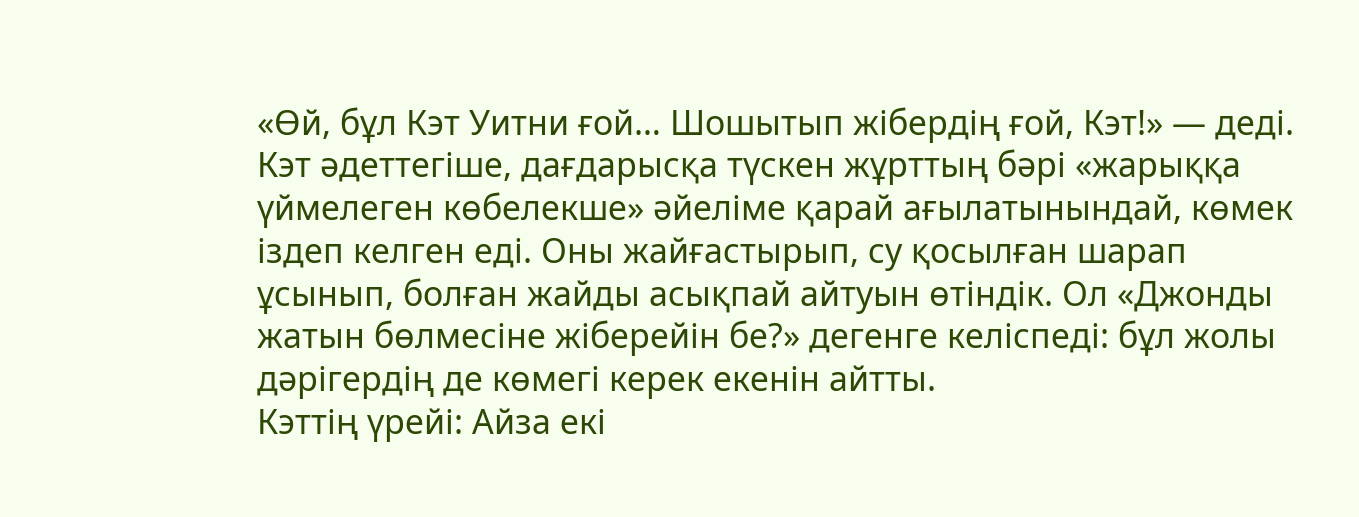«Өй, бұл Кэт Уитни ғой… Шошытып жібердің ғой, Кэт!» — деді.
Кэт әдеттегіше, дағдарысқа түскен жұрттың бәрі «жарыққа үймелеген көбелекше» әйеліме қарай ағылатынындай, көмек іздеп келген еді. Оны жайғастырып, су қосылған шарап ұсынып, болған жайды асықпай айтуын өтіндік. Ол «Джонды жатын бөлмесіне жіберейін бе?» дегенге келіспеді: бұл жолы дәрігердің де көмегі керек екенін айтты.
Кэттің үрейі: Айза екі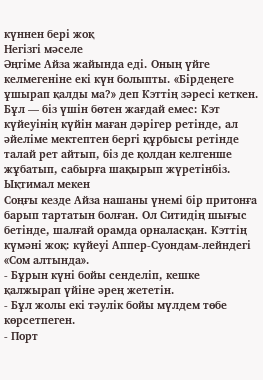күннен бері жоқ
Негізгі мәселе
Әңгіме Айза жайында еді. Оның үйге келмегеніне екі күн болыпты. «Бірдеңеге ұшырап қалды ма?» деп Кэттің зәресі кеткен.
Бұл — біз үшін бөтен жағдай емес: Кэт күйеуінің күйін маған дәрігер ретінде, ал әйеліме мектептен бергі құрбысы ретінде талай рет айтып, біз де қолдан келгенше жұбатып, сабырға шақырып жүретінбіз.
Ықтимал мекен
Соңғы кезде Айза нашаны үнемі бір притонға барып тартатын болған. Ол Ситидің шығыс бетінде, шалғай орамда орналасқан. Кэттің күмәні жоқ: күйеуі Аппер-Суондам-лейндегі «Сом алтында».
- Бұрын күні бойы сенделіп, кешке қалжырап үйіне әрең жететін.
- Бұл жолы екі тәулік бойы мүлдем төбе көрсетпеген.
- Порт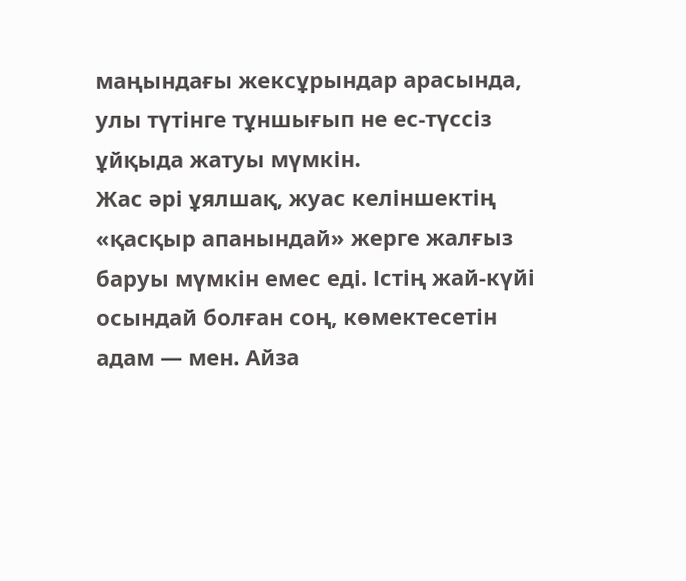маңындағы жексұрындар арасында, улы түтінге тұншығып не ес-түссіз ұйқыда жатуы мүмкін.
Жас әрі ұялшақ, жуас келіншектің «қасқыр апанындай» жерге жалғыз баруы мүмкін емес еді. Істің жай-күйі осындай болған соң, көмектесетін адам — мен. Айза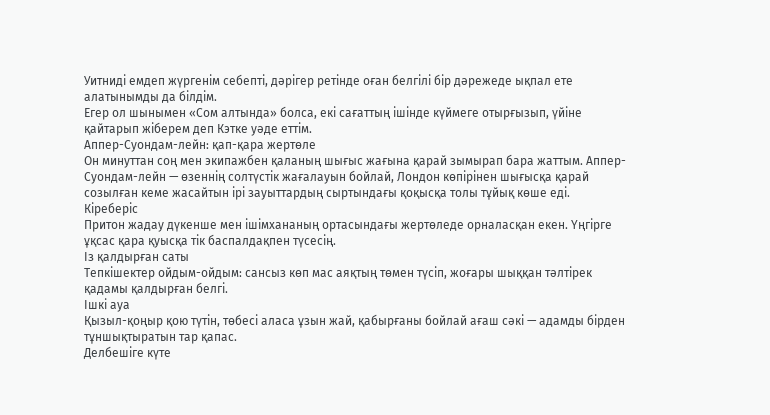Уитниді емдеп жүргенім себепті, дәрігер ретінде оған белгілі бір дәрежеде ықпал ете алатынымды да білдім.
Егер ол шынымен «Сом алтында» болса, екі сағаттың ішінде күймеге отырғызып, үйіне қайтарып жіберем деп Кэтке уәде еттім.
Аппер-Суондам-лейн: қап-қара жертөле
Он минуттан соң мен экипажбен қаланың шығыс жағына қарай зымырап бара жаттым. Аппер-Суондам-лейн — өзеннің солтүстік жағалауын бойлай, Лондон көпірінен шығысқа қарай созылған кеме жасайтын ірі зауыттардың сыртындағы қоқысқа толы тұйық көше еді.
Кіреберіс
Притон жадау дүкенше мен ішімхананың ортасындағы жертөледе орналасқан екен. Үңгірге ұқсас қара қуысқа тік баспалдақпен түсесің.
Із қалдырған саты
Тепкішектер ойдым-ойдым: сансыз көп мас аяқтың төмен түсіп, жоғары шыққан тәлтірек қадамы қалдырған белгі.
Ішкі ауа
Қызыл-қоңыр қою түтін, төбесі аласа ұзын жай, қабырғаны бойлай ағаш сәкі — адамды бірден тұншықтыратын тар қапас.
Делбешіге күте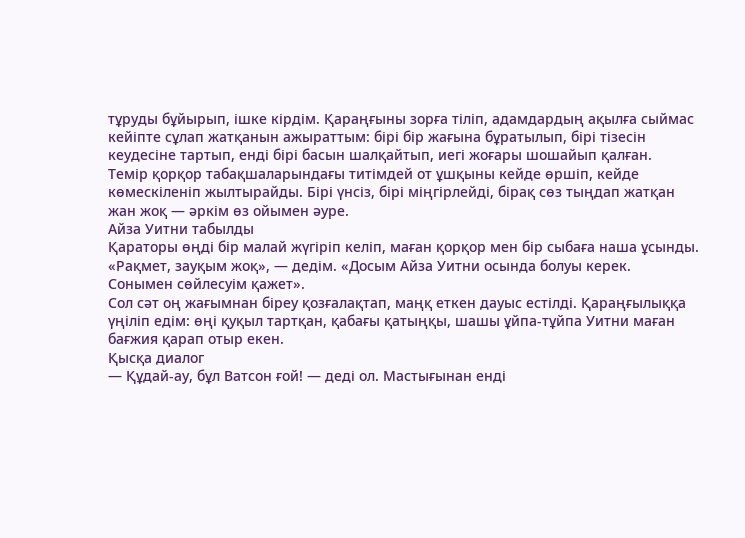тұруды бұйырып, ішке кірдім. Қараңғыны зорға тіліп, адамдардың ақылға сыймас кейіпте сұлап жатқанын ажыраттым: бірі бір жағына бұратылып, бірі тізесін кеудесіне тартып, енді бірі басын шалқайтып, иегі жоғары шошайып қалған.
Темір қорқор табақшаларындағы титімдей от ұшқыны кейде өршіп, кейде көмескіленіп жылтырайды. Бірі үнсіз, бірі міңгірлейді, бірақ сөз тыңдап жатқан жан жоқ — әркім өз ойымен әуре.
Айза Уитни табылды
Қараторы өңді бір малай жүгіріп келіп, маған қорқор мен бір сыбаға наша ұсынды. «Рақмет, зауқым жоқ», — дедім. «Досым Айза Уитни осында болуы керек. Сонымен сөйлесуім қажет».
Сол сәт оң жағымнан біреу қозғалақтап, маңқ еткен дауыс естілді. Қараңғылыққа үңіліп едім: өңі қуқыл тартқан, қабағы қатыңқы, шашы ұйпа-тұйпа Уитни маған бағжия қарап отыр екен.
Қысқа диалог
— Құдай-ау, бұл Ватсон ғой! — деді ол. Мастығынан енді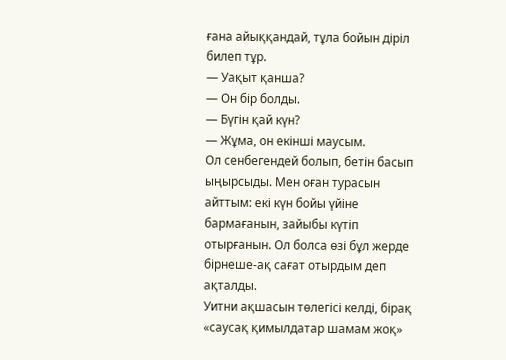ғана айыққандай, тұла бойын діріл билеп тұр.
— Уақыт қанша?
— Он бір болды.
— Бүгін қай күн?
— Жұма, он екінші маусым.
Ол сенбегендей болып, бетін басып ыңырсыды. Мен оған турасын айттым: екі күн бойы үйіне бармағанын, зайыбы күтіп отырғанын. Ол болса өзі бұл жерде бірнеше-ақ сағат отырдым деп ақталды.
Уитни ақшасын төлегісі келді, бірақ «саусақ қимылдатар шамам жоқ»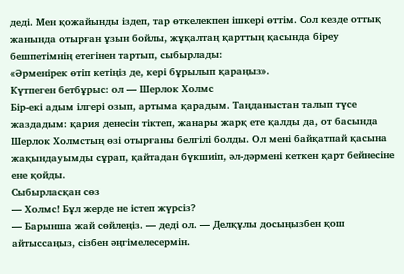деді. Мен қожайынды іздеп, тар өткелекпен ішкері өттім. Сол кезде оттық жанында отырған ұзын бойлы, жұқалтаң қарттың қасында біреу бешпетімнің етегінен тартып, сыбырлады:
«Әрменірек өтіп кетіңіз де, кері бұрылып қараңыз».
Күтпеген бетбұрыс: ол — Шерлок Холмс
Бір-екі адым ілгері озып, артыма қарадым. Таңданыстан талып түсе жаздадым: қария денесін тіктеп, жанары жарқ ете қалды да, от басында Шерлок Холмстың өзі отырғаны белгілі болды. Ол мені байқатпай қасына жақындауымды сұрап, қайтадан бүкшиіп, әл-дәрмені кеткен қарт бейнесіне ене қойды.
Сыбырласқан сөз
— Холмс! Бұл жерде не істеп жүрсіз?
— Барынша жай сөйлеңіз. — деді ол. — Делқұлы досыңызбен қош айтыссаңыз, сізбен әңгімелесермін.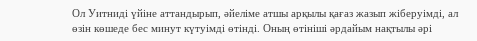Ол Уитниді үйіне аттандырып, әйеліме атшы арқылы қағаз жазып жіберуімді, ал өзін көшеде бес минут күтуімді өтінді. Оның өтініші әрдайым нақтылы әрі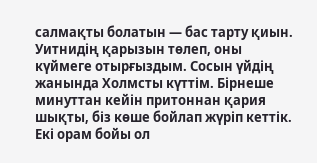салмақты болатын — бас тарту қиын.
Уитнидің қарызын төлеп, оны күймеге отырғыздым. Сосын үйдің жанында Холмсты күттім. Бірнеше минуттан кейін притоннан қария шықты, біз көше бойлап жүріп кеттік. Екі орам бойы ол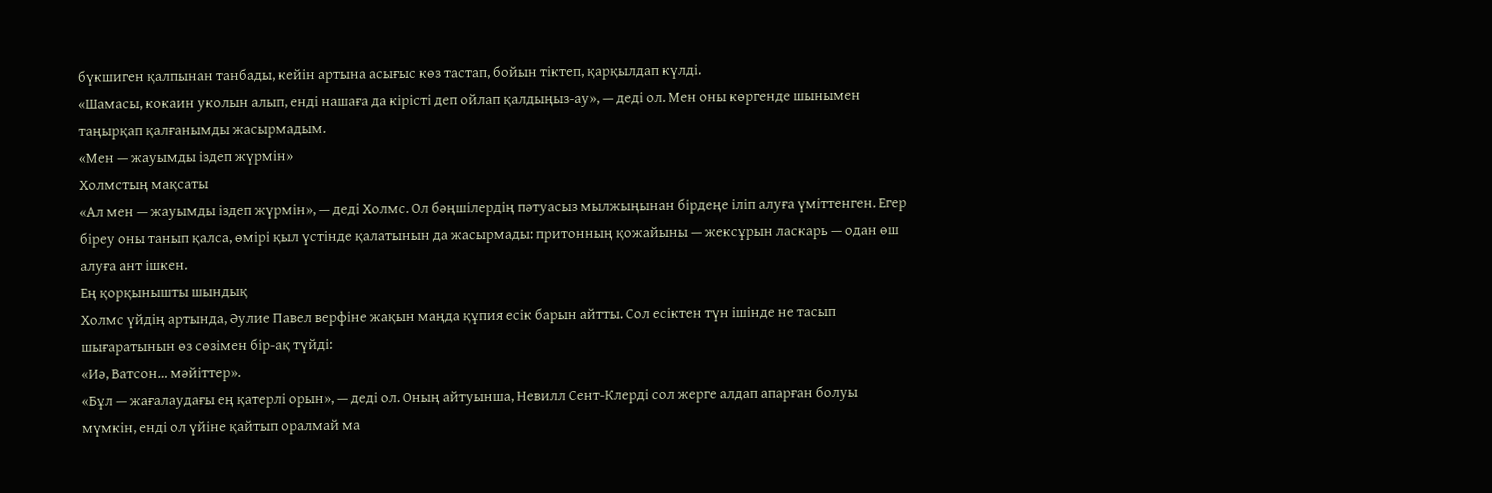бүкшиген қалпынан танбады, кейін артына асығыс көз тастап, бойын тіктеп, қарқылдап күлді.
«Шамасы, кокаин уколын алып, енді нашаға да кірісті деп ойлап қалдыңыз-ау», — деді ол. Мен оны көргенде шынымен таңырқап қалғанымды жасырмадым.
«Мен — жауымды іздеп жүрмін»
Холмстың мақсаты
«Ал мен — жауымды іздеп жүрмін», — деді Холмс. Ол бәңшілердің пәтуасыз мылжыңынан бірдеңе іліп алуға үміттенген. Егер біреу оны танып қалса, өмірі қыл үстінде қалатынын да жасырмады: притонның қожайыны — жексұрын ласкарь — одан өш алуға ант ішкен.
Ең қорқынышты шындық
Холмс үйдің артында, Әулие Павел верфіне жақын маңда құпия есік барын айтты. Сол есіктен түн ішінде не тасып шығаратынын өз сөзімен бір-ақ түйді:
«Иә, Ватсон… мәйіттер».
«Бұл — жағалаудағы ең қатерлі орын», — деді ол. Оның айтуынша, Невилл Сент-Клерді сол жерге алдап апарған болуы мүмкін, енді ол үйіне қайтып оралмай ма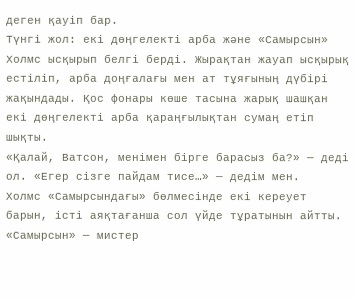деген қауіп бар.
Түнгі жол: екі дөңгелекті арба және «Самырсын»
Холмс ысқырып белгі берді. Жырақтан жауап ысқырық естіліп, арба доңғалағы мен ат тұяғының дүбірі жақындады. Қос фонары көше тасына жарық шашқан екі дөңгелекті арба қараңғылықтан сумаң етіп шықты.
«Қалай, Ватсон, менімен бірге барасыз ба?» — деді ол. «Егер сізге пайдам тисе…» — дедім мен.
Холмс «Самырсындағы» бөлмесінде екі кереует барын, істі аяқтағанша сол үйде тұратынын айтты. «Самырсын» — мистер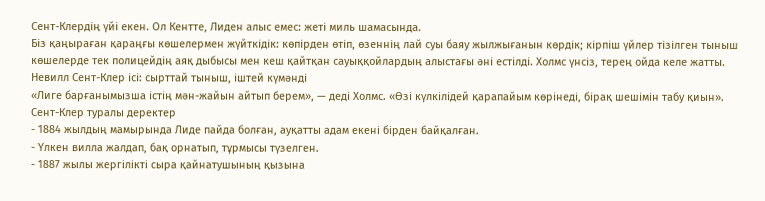Сент-Клердің үйі екен. Ол Кентте, Лиден алыс емес: жеті миль шамасында.
Біз қаңыраған қараңғы көшелермен жүйткідік: көпірден өтіп, өзеннің лай суы баяу жылжығанын көрдік; кірпіш үйлер тізілген тыныш көшелерде тек полицейдің аяқ дыбысы мен кеш қайтқан сауыққойлардың алыстағы әні естілді. Холмс үнсіз, терең ойда келе жатты.
Невилл Сент-Клер ісі: сырттай тыныш, іштей күмәнді
«Лиге барғанымызша істің мән-жайын айтып берем», — деді Холмс. «Өзі күлкілідей қарапайым көрінеді, бірақ шешімін табу қиын».
Сент-Клер туралы деректер
- 1884 жылдың мамырында Лиде пайда болған, ауқатты адам екені бірден байқалған.
- Үлкен вилла жалдап, бақ орнатып, тұрмысы түзелген.
- 1887 жылы жергілікті сыра қайнатушының қызына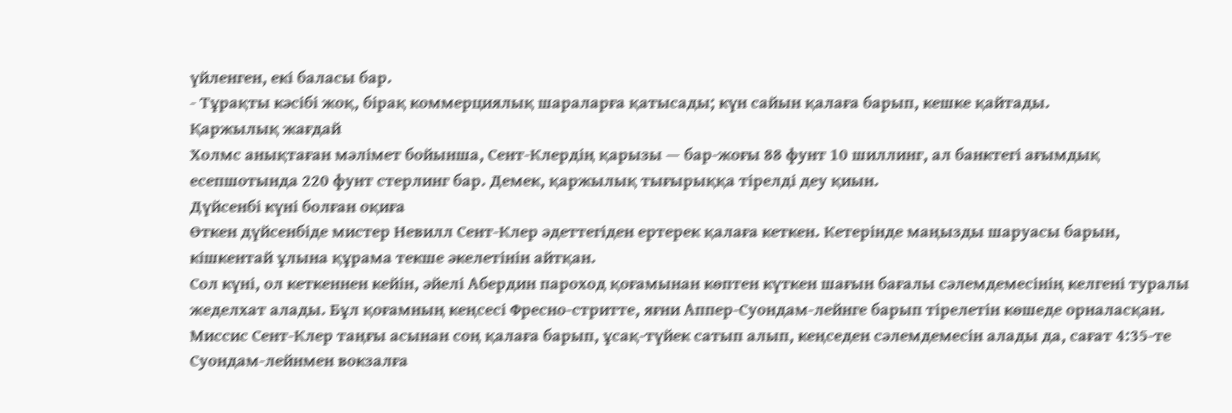үйленген, екі баласы бар.
- Тұрақты кәсібі жоқ, бірақ коммерциялық шараларға қатысады; күн сайын қалаға барып, кешке қайтады.
Қаржылық жағдай
Холмс анықтаған мәлімет бойынша, Сент-Клердің қарызы — бар-жоғы 88 фунт 10 шиллинг, ал банктегі ағымдық есепшотында 220 фунт стерлинг бар. Демек, қаржылық тығырыққа тірелді деу қиын.
Дүйсенбі күні болған оқиға
Өткен дүйсенбіде мистер Невилл Сент-Клер әдеттегіден ертерек қалаға кеткен. Кетерінде маңызды шаруасы барын, кішкентай ұлына құрама текше әкелетінін айтқан.
Сол күні, ол кеткеннен кейін, әйелі Абердин пароход қоғамынан көптен күткен шағын бағалы сәлемдемесінің келгені туралы жеделхат алады. Бұл қоғамның кеңсесі Фресно-стритте, яғни Аппер-Суондам-лейнге барып тірелетін көшеде орналасқан.
Миссис Сент-Клер таңғы асынан соң қалаға барып, ұсақ-түйек сатып алып, кеңседен сәлемдемесін алады да, сағат 4:35-те Суондам-лейнмен вокзалға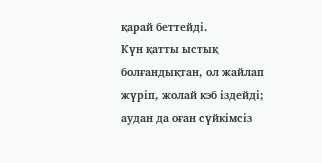қарай беттейді.
Күн қатты ыстық болғандықтан, ол жайлап жүріп, жолай кэб іздейді; аудан да оған сүйкімсіз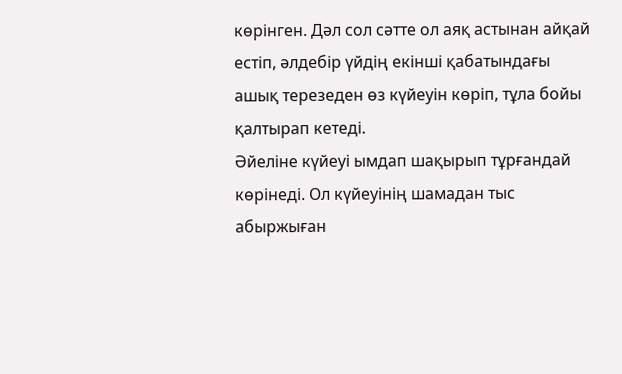көрінген. Дәл сол сәтте ол аяқ астынан айқай естіп, әлдебір үйдің екінші қабатындағы ашық терезеден өз күйеуін көріп, тұла бойы қалтырап кетеді.
Әйеліне күйеуі ымдап шақырып тұрғандай көрінеді. Ол күйеуінің шамадан тыс абыржыған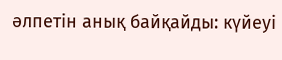әлпетін анық байқайды: күйеуі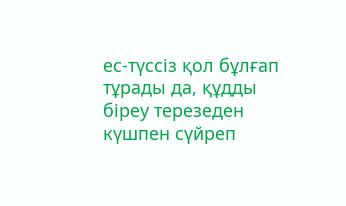ес-түссіз қол бұлғап тұрады да, құдды біреу терезеден күшпен сүйреп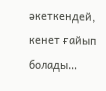әкеткендей, кенет ғайып болады…